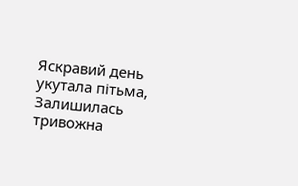Яскравий день укутала пітьма,
Залишилась тривожна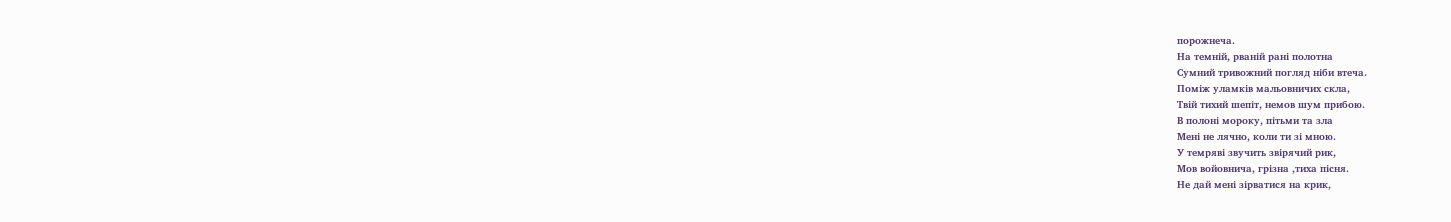порожнеча.
На темній, рваній рані полотна
Сумний тривожний погляд ніби втеча.
Поміж уламків мальовничих скла,
Твій тихий шепіт, немов шум прибою.
В полоні мороку, пітьми та зла
Мені не лячно, коли ти зі мною.
У темряві звучить звірячий рик,
Мов войовнича, грізна ,тиха пісня.
Не дай мені зірватися на крик,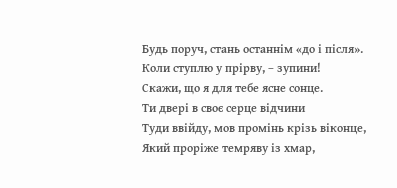Будь поруч, стань останнім «до і після».
Коли ступлю у прірву, – зупини!
Скажи, що я для тебе ясне сонце.
Ти двері в своє серце відчини
Туди ввійду, мов промінь крізь віконце,
Який проріже темряву із хмар,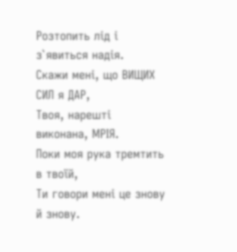Розтопить лід і з`явиться надія.
Скажи мені, що ВИЩИХ СИЛ я ДАР,
Твоя, нарешті виконана, МРІЯ.
Поки моя рука тремтить в твоїй,
Ти говори мені це знову й знову.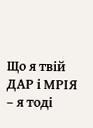Що я твій ДАР і МРІЯ – я тоді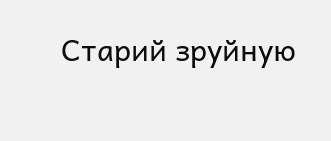Старий зруйную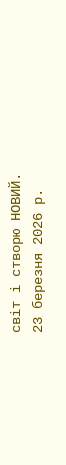світ і створю НОВИЙ.
23 березня 2026 р.